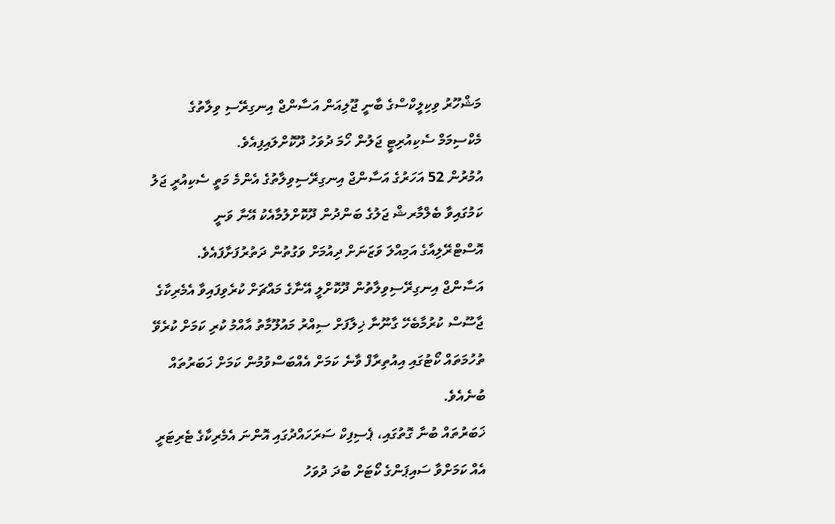މަޝްހޫރު ވިކިލީކްސްގެ ބާނީ ޖޫލިއަން އަސާންޖް އިނގިރޭސި ވިލާތުގެ މެކްސިމަމް ސެކިއުރިޓީ ޖަލުން ހޯމަ ދުވަހު ދޫކޮށްލައިފިއެވެ.
އުމުރުން 52 އަހަރުގެ އަސާންޖް އިނގިރޭސިވިލާތުގެ އެންމެ މަތީ ސެކިއުރީ ޖަލު ކަމުގައިވާ ބެލްމާރޝް ޖަލުގެ ބަންދުން ދޫކޮށްލުމާއެކު އޭނާ ވަނީ އޮސްޓްރޭލިއާގެ އަމިއްލަ ވަޒަނަށް ދިއުމަށް ވަގުތުން ދަތުރުފަށާފައެވެ.
އަސާންޖް އިނގިރޭސިވިލާތުން ދޫކޮށްލީ އޭނާގެ މައްޗަށް ކުރެވިފައިވާ އެމެރިކާގެ ޖާސޫސް ކުރުމާބެހޭ ގާނޫނާ ޚިލާފަށް ސިއްރު މައުލޫމާތު އާއްމު ކުރި ކަމަށް ކުރެވޭ ތުހުމަތައް ކޯޓުގައި އިއުތިރާފް ވާނެ ކަމަށް އެއްބަސްވުމުން ކަމަށް ޚަބަރުތައް ބުނެއެވެ.
ޚަބަރުތައް ބުނާ ގޮތުގައި، ޕެސިފިކް ސަރަހައްދުގައި އޮންނަ އެމެރިކާގެ ޓެރިޓަރީ އެއް ކަމަށްވާ ސައިޕަންގެ ކޯޓަށް ބުދަ ދުވަހު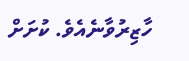ހާޒިރުވާނެއެވެ. ކުށަށް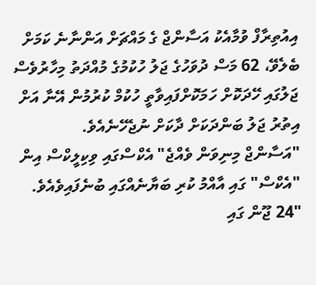އިއުތިރާފް ވުމާއެކު އަސާންޖް ގެ މައްޗަށް އަންނާނެ ކަމަށް ބެލެވޭ، 62 މަސް ދުވަހުގެ ޖަލު ހުކުމުގެ މުއްދަތު މިހާރުވެސް ޖަލުގައި ހޭދަކޮށް ހަމަކޮށްފައިވާތީ ހުކުމް ކުރުމުން އޭނާ އަށް އިތުރު ޖަލު ބަންދަކަށް ދާކަށް ނުޖެހޭނެއެވެ.
"އަސާންޖް މިނިވަން ވެއްޖެ" އެކްސްގައި ވިކިލީކްސް އިން "އެކްސް" ގައި އާއްމު ކުރި ބަޔާނެއްގައި ބުނެފައިވެއެވެ.
"24 ޖޫން ގައި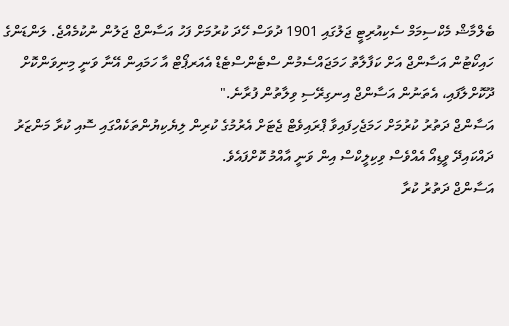ބެލްމާޝް މެކްސިމަމް ސެކިއުރިޓީ ޖަލުގައި 1901 ދުވަސް ހޭދަ ކުރުމަށް ފަހު އަސާންޖް ޖަލުން ނުކުމެއްޖެ. ލަންޑަންގެ ހައިކޯޓުން އަސާންޖް އަށް ކަފާލާތު ހަމަޖައްސެމުން ސްޓެންސްޓެޑް އެއަރޕޯޓް އާ ހަމައިން އޭނާ ވަނީ މިނިވަންކޮށް ދޫކޮށްލާފައި، އެތަނުން އަސާންޖް އިނގިރޭސި ވިލާތުން ފުރާނެ."
އަސާންޖް ދަތުރު ކުރުމަށް ހަމަޖެހިފައިވާ ޕްރައިވެޓް ޖެޓަށް އެރުމުގެ ކުރިން ލިޔެކިޔުންތަކެއްގައި ސޮއި ކުރާ މަންޒަރު ދައްކައިދޭ ވީޑިއޯ އެއްވެސް ވިކިލީކްސް އިން ވަނީ އާއްމު ކޮށްފައެވެ.
އަސާންޖް ދަތުރު ކުރާ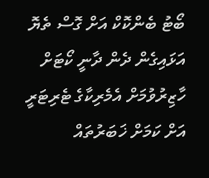ބޯޓު ބެންކޮކް އަށް ގޮސް ތެޔޮ އަޅައިގެން ދެން ދާނީ ކޯޓަށް ހާޒިރުވުމަށް އެމެރިކާގެ ޓެރިޓަރީ އަށް ކަމަށް ޚަބަރުތައް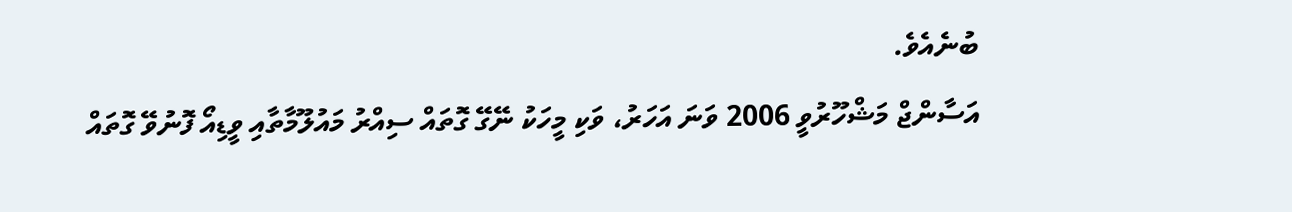ބުނެއެވެ.
އަސާންޖް މަޝްހޫރުވީ 2006 ވަނަ އަހަރު، ވަކި މީހަކު ނޭގޭ ގޮތައް ސިއްރު މައުލޫމާތާއި ވީޑިއޯ ފޮނުވޭ ގޮތައް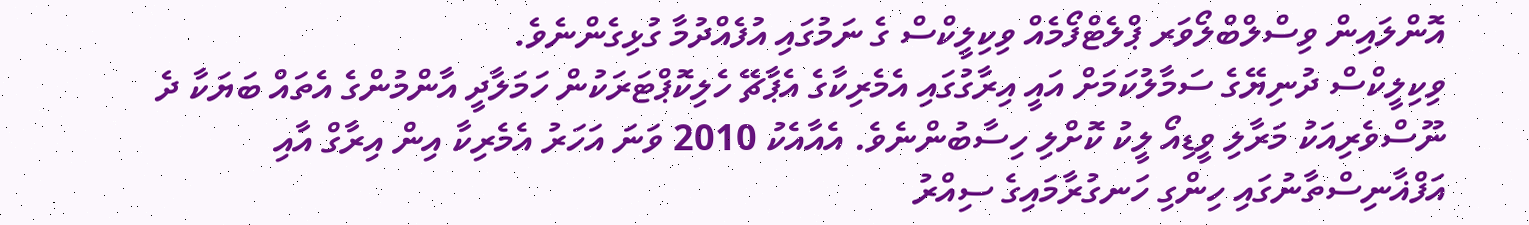އޮންލައިން ވިސްލްބްލޯވަރ ޕްލެޓްފޯމެއް ވިކިލީކްސް ގެ ނަމުގައި އުފެއްދުމާ ގުޅިގެންނެވެ.
ވިކިލީކްސް ދުނިޔޭގެ ސަމާލުކަމަށް އައީ އިރާގުގައި އެމެރިކާގެ އެޕާޗޭ ހެލިކޮޕްޓަރަކުން ހަމަލާދީ އާންމުންގެ އެތައް ބަޔަކާ ދެ ނޫސްވެރިއަކު މަރާލި ވީޑިއޯ ލީކު ކޮށްލި ހިސާބުންނެވެ. އެއާއެކު 2010 ވަނަ އަހަރު އެމެރިކާ އިން އިރާގް އާއި އަފްޣާނިސްތާނުގައި ހިންގި ހަނގުރާމައިގެ ސިއްރު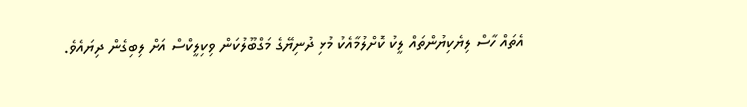އެތައް ހާސް ލިޔެކިޔުންތައް ލީކު ކޮށްލުމާއެކު މުޅި ދުނިޔޭގެ މަގްބޫލުކަން ވިކިލީކްސް އަށް ލިބިގެން ދިޔައެވެ.